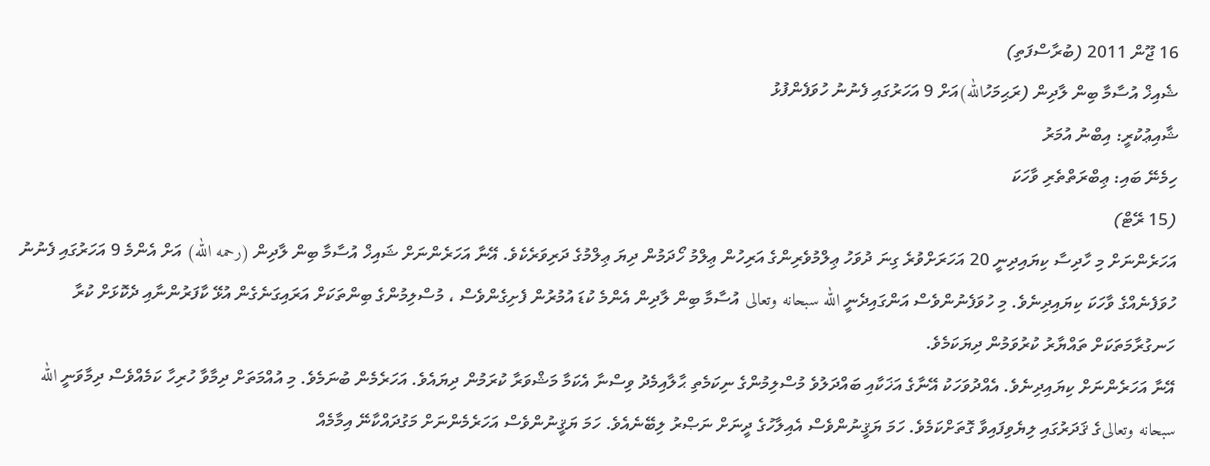16 ޖޫން 2011 (ބުރާސްފަތި)
ޝެއިޚް އުސާމާ ބިން ލާދިން (ރަޙިމަހުالله)އަށް 9 އަހަރުގައި ފެނުނު ހުވަފެންފުޅު
ޝާއިޢުކުރީ: އިބްނު އުމަރު
ހިމެނޭ ބައި: ޢިބްރަތްތެރި ވާހަކަ
(15 ރޭޓް)
އަހަރެންނަށް މި ހާދިސާ ކިޔައިދިނީ 20 އަހަރަށްވުރެ ގިނަ ދުވަހު ޢިލްމުވެރިންގެ އަރިހުން ޢިލްމު ހޯދަމުން ދިޔަ ޢިލްމުގެ ދަރިވަރެކެވެ. އޭނާ އަހަރެންނަށް ޝައިޚް އުސާމާ ބިން ލާދިން (رحمه الله) އަށް އެންމެ 9 އަހަރުގައި ފެނުނު ހުވަފެނެއްގެ ވާހަކަ ކިޔައިދިނެވެ. މި ހުވަފެނުންވެސް އަންގައިދެނީ الله سبحانه وتعالى އުސާމާ ބިން ލާދިން އެންމެ ކުޑަ އުމުރުން ފެށިގެންވެސް ، މުސްލިމުންގެ ބިންތަކަށް އަރައިގަނެގެން އުޅޭ ކާފަރުންނާއި ދެކޮޅަށް ކުރާ ހަނގުރާމަތަކަށް ތައްޔާރު ކުރުވަމުން ދިޔަކަމެވެ.
އޭނާ އަހަރެންނަށް ކިޔައިދިނެވެ. އެއްދުވަހަކު އޭނާގެ އަޚަކާއި ބައްދަލުވެ މުސްލިމުންގެ ނިކަމެތި ޙާލާއިމެދު ވިސްނާ އެކަމާ މަޝްވަރާ ކުރަމުން ދިޔައެވެ. އަހަރެމެން ބުނަމެވެ. މި އުއްމަތަށް ދިމާވާ ހުރިހާ ކަމެއްވެސް ދިމާވަނީ الله سبحانه وتعالىގެ ޤަދަރުގައި ލިޔެވިފައިވާ ގޮތަށްކަމެވެ. ހަމަ ޔަޤީނުންވެސް އެއިލާހުގެ ދީނަށް ނަޞްރު ލިބޭނެއެވެ. ހަމަ ޔަޤީނުންވެސް އަހަރެމެންނަށް މަގުދައްކާނޭ އިމާމެއް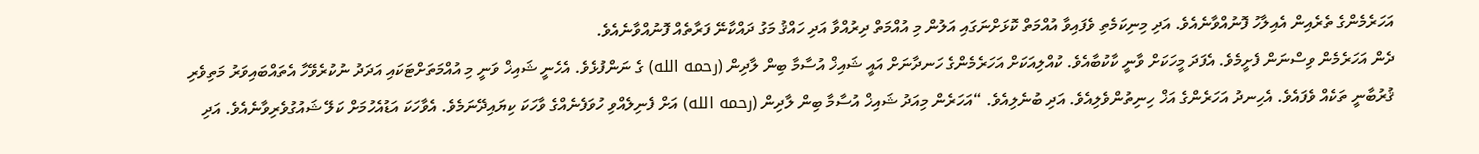އަހަރެމެންގެ ތެރެއިން އެއިލާހު ފޮނުއްވާނެއެވެ. އަދި މިނިކަމެތި ވެފައިވާ އުއްމަތް ކޮޅަށްނަގައި އަލުން މި އުއްމަތް ދިރުއްވާ އަދި ހައްޤު މަގު ދައްކާނޭ ފަރާތެއް ފޮނުއްވާނެއެވެ.
ދެން އަހަރެމެން ވިސްނަން ފެށީމެވެ. އެފަދަ މީހަކަށް ވާނީ ކާކުބާއެވެ. ކުއްލިއަކަށް އަހަރެމެންގެ ހަނދާނަށް އައީ ޝައިޚް އުސާމާ ބިން ލާދިން (رحمه الله) ގެ ނަންފުޅެވެ. އެހެނީ ޝައިޚް ވަނީ މި އުއްމަތަށްޓަކައި އަދަދު ނުކުރެވޭހާ އެތައްބައިވަރު މަތިވެރި ޤުރުބާނީ ތަކެއް ވެފައެވެ. އެހިނދު އަހަރެންގެ އަޚް ހިނިތުންވެލިއެވެ. އަދި ބުނެލިއެވެ. “އަހަރެން މިއަދު ޝައިޚް އުސާމާ ބިން ލާދިން (رحمه الله) އަށް ފެނިލެއްވި ހުވަފެނެއްގެ ވާހަކަ ކިޔައިދޭނަމެވެ. އެވާހަކަ އަޑުއެހުމަށް ކަލޭ ޝައުގުވެރިވާނެއެވެ. އަދި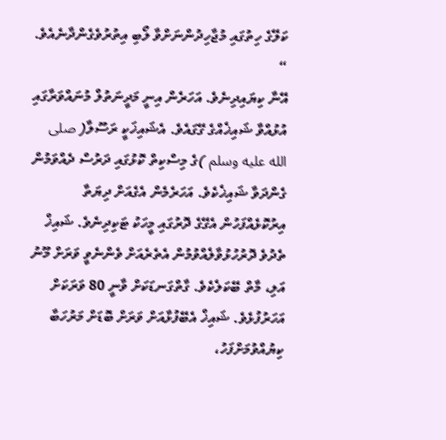ކަލޭގެ ހިތުގައި މުޖާހިދުންނަށްވާ ލޯބި އިތުރުވެގެންދާނެއެވެ. “
އޭނާ ކިޔައިދިނެވެ. އަހަރެން އިނީ މަދީނަތުލް މުނައްވަރާގައި އުޅުއްވާ ޝައިޚެއްގެ ގޭގައެވެ. އެޝައިޚަކީ ރަސޫލާ( صلى الله عليه وسلم )ގެ މިސްކިތް ކޮޅުގައި ދަރުސް ދެއްވަމުން ގެންދަވާ ޝައިޚެކެވެ. އަހަރެމެން އެގެއަށް ދިޔަތާ އިރުކޮޅެއްފަހުން އެގޭގެ ދޮރުގައި މީހަކު ޓަކިދިނެވެ. ޝައިޚް ތެދުވެ ދޮރުހުޅުވާލެއްވުމުން އެތެރެއަށް ވެންނެވީ ވަރަށް މޫނު އަލި، މާތް ބޭކަލެކެވެ. ގާތްގަނޑަކަށް ވާނީ 80 ވަރަކަށް އަހަރުފުޅެވެ. ޝައިޚް އެބޭފުޅާއަށް ވަރަށް ބޮޑަށް މަރުހަބާ ކިޔުއްވުމަށްފަހު،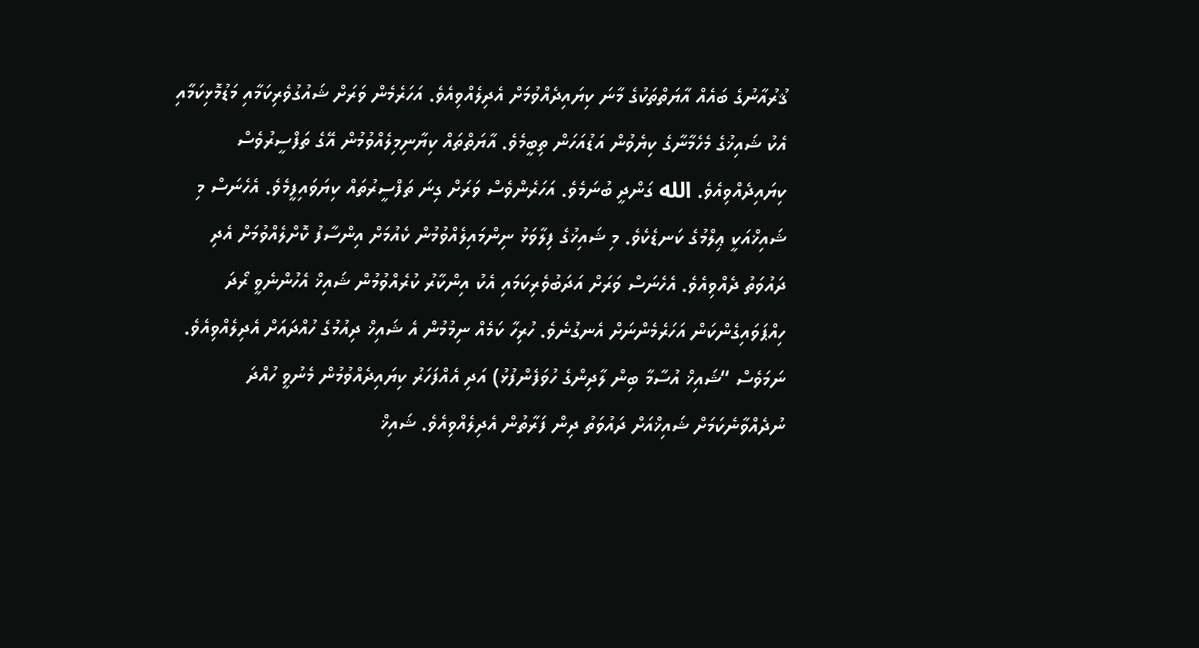ޤުރުއާނުގެ ބައެއް އާޔަތްތަކުގެ މާނަ ކިޔައިދެއްވުމަށް އެދިލެއްވިއެވެ. އަހަރެމެން ވަރަށް ޝައުގުވެރިކަމާއި މަޑުމޮޅިކަމާއި އެކު ޝައިޚުގެ މެހެމާނާގެ ކިޔެވުން އަޑުއަހަން ތިބީމެވެ. އާޔަތްތައް ކިޔާނިމިލެއްވުމުން އޭގެ ތަފްސީރުވެސް ކިޔައިދެއްވިއެވެ. الله ގަންދީ ބުނަމެވެ. އަހަރެންވެސް ވަރަށް ގިނަ ތަފްސީރުތައް ކިޔަވައިފީމެވެ. އެހެނަސް މި ޝައިޚްއަކީ ޢިލްމުގެ ކަނޑެކެވެ. މި ޝައިޚުގެ ފިލާވަޅު ނިންމައިލެއްވުމުން ކެއުމަށް އިންސާފު ކޮށްލެއްވުމަށް އެދި ދައުވަތު ދެއްވިއެވެ. އެހެނަސް ވަރަށް އަދަބުވެރިކަމައި އެކު އިންކާރު ކުރެއްވުމުން ޝައިޚް އެހުންނެވީ ރޯދަ ހިއްޕަވައިގެންކަން އަހަރެމެންނަށް އެނގުނެވެ. ހުރިހާ ކަމެއް ނިމުމުން އެ ޝައިޚް ދިއުމުގެ ހުއްދައަށް އެދިލެއްވިއެވެ. ނަމަވެސް “ޝައިޚް އުސާމާ ބިން ލާދިންގެ ހުވަފެންފުޅު) އަދި އެއްފަހަރު ކިޔައިދެއްވުމުން މެނުވީ ހުއްދަ ނުދެއްވާނެކަމަށް ޝައިޚްއަށް ދައުވަތު ދިން ފަރާތުން އެދިލެއްވިއެވެ. ޝައިޚް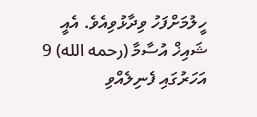ހީލުމަށްފަހު ވިދާޅުވިއެވެ. އެއީ ޝައިޚް އުސާމާ (رحمه الله) 9 އަހަރުގައި ފެނިލެއްވި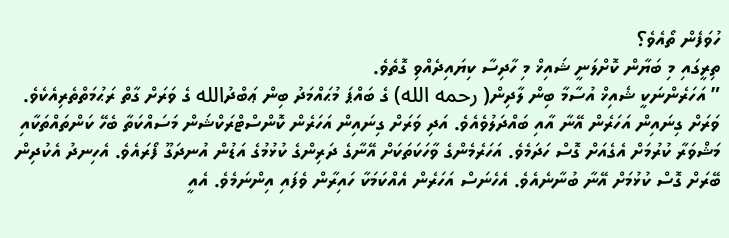ހުވަފެން ތޯއެވެ؟
ތިރީގައި މި ބަޔާން ކޮށްލަނީ ޝައިޚް މި ހާދިސާ ކިޔައިދެއްވި ގޮތެވެ.
” އަހަރެންނަކީ ޝެއިޚް އުސާމާ ބިން ލާދިން( رحمه الله) ގެ ބައްޕަ މުޙައްމަދު ބިން ޢަބްދުالله ގެ ވަރަށް ގާތް ރަޙުމަތްތެރިއެކެވެ. ވަރަށް ގިނައިން އަހަރެން އޭނާ އާއި ބައްދަލުވެއެވެ. އަދި ވަރަށް ގިނައިން އަހަރެން ކޮންސްޓްރަކްޝަން މަސައްކަތާ ބެހޭ ކަންތައްތަކާއި މަޝްވަރާ ކުރުމަށް އެގެއަށް ގޮސް ހަދަމެވެ. އަހަރެމެންގެ ވާހަކަތަކަށް އޭނާގެ ދަރިންގެ ކުޅުމުގެ އަޑުން އުނދަގޫ ފޯރައެވެ. އެހިނދު އެކުދިން ބޭރަށް ގޮސް ކުޅުމަށް އޭނާ ބުނާނެއެވެ. އެހެނަސް އަހަރެން އެއްކަމަކާ ހައިރާން ވެފައި އިންނަމެވެ. އެއީ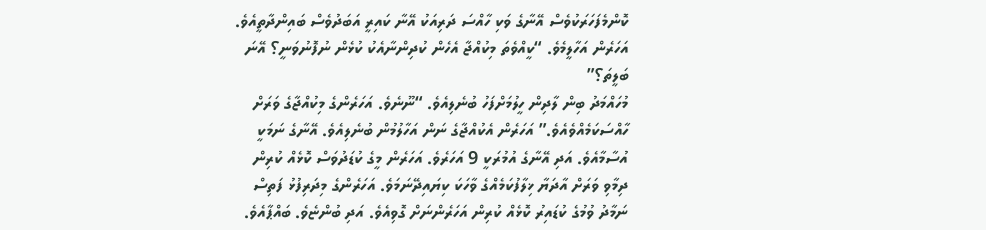ކޮންމެފަހަރަކުވެސް އޭނާގެ ވަކި ހާއްސަ ދަރިއަކު އޭނާ ކައިރީ އަބަދުވެސް ބައިންދާތީއެވެ. އަހަރެން އަހާލީމެވެ. “ކީއްވެތަ މިކުއްޖާ އެހެން ކުދިންނާއެކު ކުޅެން ނުފޮނުވަނީ؟ އޭނަ ބަލީތަ؟”
މުހައްމަދު ބިން ލާދިން ހީލުމަށްފަހު ބުނެލިއެވެ. “ނޫނެވެ. އަހަރެންގެ މިކުއްޖާގެ ވަރަށް ހާއްސަކަމެއްވެއެވެ.” އަހަރެން އެކުއްޖާގެ ނަން އަހާލުމުން ބުނެލިއެވެ. އޭނާގެ ނަމަކީ އުސާމާއެވެ. އަދި އޭނާގެ އުމުރަކީ 9 އަހަރެވެ. އަހަރެން މީގެ ކުޑަދުވަސް ކޮޅެއް ކުރިން ދިމާވި ވަރަށް އާދަޔާ ޚިލާފުކަމެއްގެ ވާހަކަ ކިޔައިދޭނަމަވެ. އަހަރެންގެ މިދަރިފުޅު ފަތިސް ނަމާދު ވުމުގެ ކުޑައިރު ކޮޅެއް ކުރިން އަހަރެންނަށް ގޮވިއެވެ. އަދި ބުންޏެވެ. ބައްޕާއެވެ.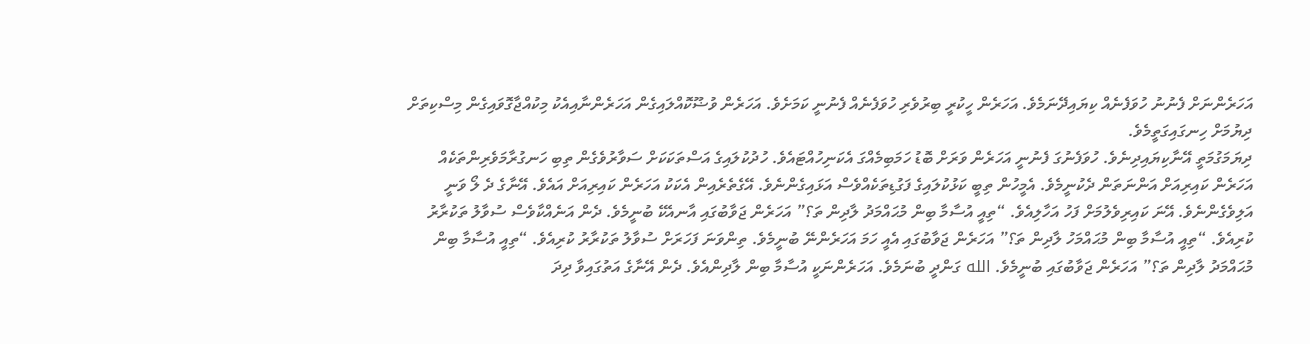އަހަރެންނަށް ފެނުނު ހުވަފެނެއް ކިޔައިދޭނަމެވެ. އަހަރެން ހީކުރީ ބިރުވެރި ހުވަފެނެއް ފެނުނީ ކަމަށެވެ. އަހަރެން ވުޟޫކޮއްލައިގެން އަހަރެންނާއިއެކު މިކުއްޖާގޮވައިގެން މިސްކިތަށް ދިޔުމަށް ހިނގައިގަތީމެވެ.
ދިޔަމަގުމަތީ އޭނާކިޔައިދިނެވެ. ހުވަފެނުގަ ފެނުނީ އަހަރެން ވަރަށް ބޮޑު ހަމަބިމެއްގަ އެކަނިހުއްޓައެވެ. ހުދުކުލައިގެ އަސްތަކަކަށް ސަވާރުވެގެން ތިބި ހަނގުރާމަވެރިންތަކެއް އަހަރެން ކައިރިއަށް އަންނަތަން ދެކުނީމެވެ. އެމީހުން ތިބީ ކަޅުކުލައިގެ ފަގުޑިތަކެއްވެސް އަޅައިގެންނެވެ. އޭގެތެރެއިން އެކަކު އަހަރެން ކައިރިއަށް އައެވެ. އޭނާގެ ދެ ލޯ ވަނީ އަލިވެގެންނެވެ. އޭނަ ކައިރިވެލުމަށް ފަހު އަހާލިއެވެ. “ތިއީ އުސާމާ ބިން މުޙައްމަދު ލާދިން ތަ؟” އަހަރެން ޖަވާބުގައި އާނއެކޭ ބުނީމެވެ. ދެން އަނެއްކާވެސް ސުވާލު ތަކުރާރު ކުރިއެވެ. “ތިއީ އުސާމާ ބިން މުޙައްމަހު ލާދިން ތަ؟” އަހަރެން ޖަވާބުގައި އެއީ ހަމަ އަހަރެންނޭ ބުނީމެވެ. ތިންވަނަ ފަހަރަށް ސުވާލު ތަކުރާރު ކުރިއެވެ. “ތިއީ އުސާމާ ބިން މުޙައްމަދު ލާދިން ތަ؟” އަހަރެން ޖަވާބުގައި ބުނީމެވެ. الله ގަންދީ ބުނަމެވެ. އަހަރެންނަކީ އުސާމާ ބިން ލާދިންއެވެ. ދެން އޭނާގެ އަތުގައިވާ ދިދަ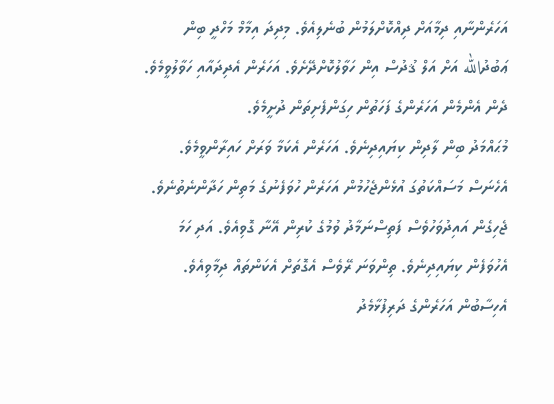އަހަރެންނާއި ދިމާއަށް ދިއްކޮށްލަމުން ބުނެލިއެވެ. މިދިދަ އިމާމް މަހްދީ ބިން ޢަބުދުالله އަށް އަލް ޤުދުސް އިން ހަވާލުކޮށްދޭށެވެ. އަހަރެން އެދިދައާއި ހަވާލުވީމެވެ. ދެން އެންމެން އަހަރެންގެ ފަހަތުން ހިގަންފެށިތަން ދުށީމެވެ.
މުޙައްމަދު ބިން ލާދިން ކިޔައިދިނެވެ. އަހަރެން އެކަމާ ވަރަށް ހައިރާންވީމެވެ. އެހެނަސް މަސައްކަތުގަ އުޅެންޖެހުމުން އަހަރެން ހުވަފެނުގެ މަތިން ހަދާންނެތުނެވެ. ޖެހިގެން އައިދުވަހުވެސް ފަތިސްނަމާދު ވުމުގެ ކުރިން އޭނާ ގޮވިއެވެ. އަދި ހަމަ އެހުވަފެން ކިޔައިދިނެވެ. ތިންވަނަ ރޭވެސް އެގޮތަށް އެކަންތައް ދިމާވިއެވެ. އެހިސާބުން އަހަރެންގެ ދަރިފުޅާމެދު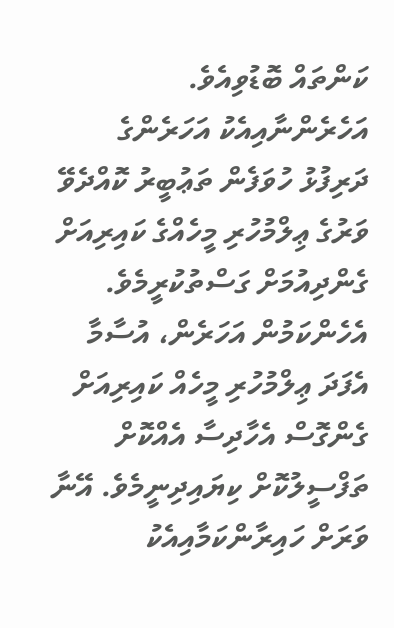ކަންތައް ބޮޑުވިއެވެ. އަހެރެންނާއިއެކު އަހަރެންގެ ދަރިފުޅު ހުވަފެން ތަޢުބީރު ކޮއްދެވޭ ވަރުގެ ޢިލްމުހުރި މީހެއްގެ ކައިރިއަށް ގެންދިއުމަށް ގަސްތުކުރީމެވެ.
އެހެންކަމުން އަހަރެން، އުސާމާ އެފަދަ ޢިލްމުހުރި މީހެއް ކައިރިއަށް ގެންގޮސް އެހާދިސާ އެއްކޮށް ތަފްސީލުކޮށް ކިޔައިދިނީމެވެ. އޭނާ ވަރަށް ހައިރާންކަމާއިއެކު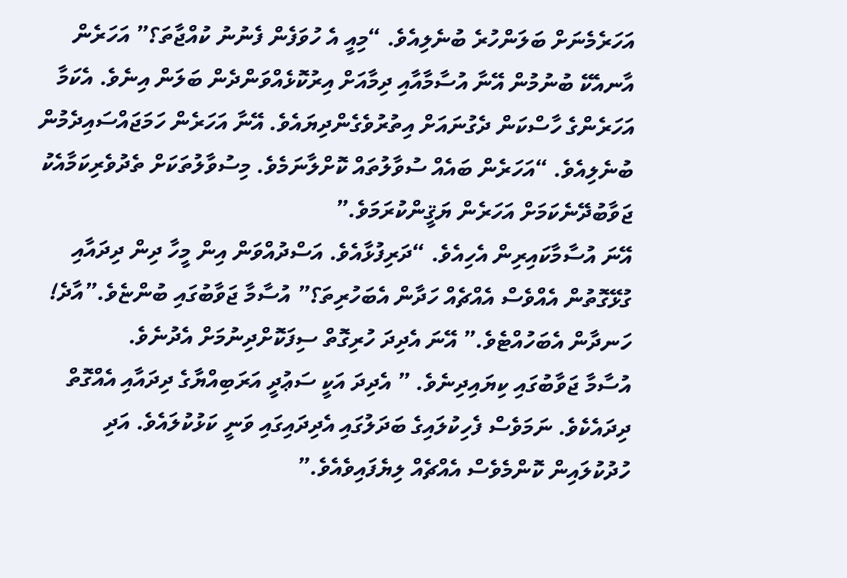އަހަރެމެނަށް ބަލަންހުރެ ބުނެލިއެވެ. “މިއީ އެ ހުވަފެން ފެނުނު ކުއްޖާތަ؟” އަހަރެން އާނއެކޭ ބުނުމުން އޭނާ އުސާމާއާއި ދިމާއަށް އިރުކޮޅެއްވަންދެން ބަލަން އިނެވެ. އެކަމާ އަހަރެންގެ ހާސްކަން ދެގުނައަށް އިތުރުވެގެންދިޔައެވެ. އޭނާ އަހަރެން ހަމަޖައްސައިދެމުން ބުނެލިއެވެ. “އަހަރެން ބައެއް ސުވާލުތައް ކޮށްލާނަމެވެ. މިސުވާލުތަކަށް ތެދުވެރިކަމާއެކު ޖަވާބުދޭނެކަމަށް އަހަރެން ޔަޤީންކުރަމަވެ.”
އޭނަ އުސާމާކައިރިން އެހިއެވެ. “ދަރިފުޅާއެވެ. އަސްދުއްވަން އިން މީހާ ދިން ދިދައާއި ގުޅޭގޮތުން އެއްވެސް އެއްޗެއް ހަދާން އެބަހުރިތަ؟” އުސާމާ ޖަވާބުގައި ބުންޏެވެ.”އާދެ! ހަނދާން އެބަހުއްޓެވެ.” އޭނަ އެދިދަ ހުރިގޮތް ސިފަކޮށްދިނުމަށް އެދުނެވެ.
އުސާމާ ޖަވާބުގައި ކިޔައިދިނެވެ. ” އެދިދަ އަކީ ސަޢުދީ އަރަބިއްޔާގެ ދިދައާއި އެއްގޮތް ދިދައެކެވެ. ނަމަވެސް ފެހިކުލައިގެ ބަދަލުގައި އެދިދައިގައި ވަނީ ކަޅުކުލައެވެ. އަދި ހުދުކުލައިން ކޮންމެވެސް އެއްޗެއް ލިޔެފައިވެއެވެ.”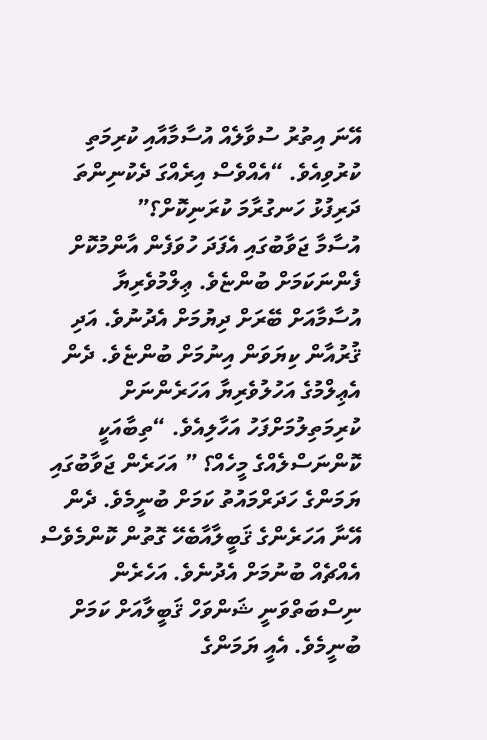އޭނަ އިތުރު ސުވާލެއް އުސާމާއާއި ކުރިމަތި ކުރުވިއެވެ. “އެއްވެސް އިރެއްގަ ދެކުނިންތަ ދަރިފުޅު ހަނގުރާމަ ކުރަނިކޮށް؟”
އުސާމާ ޖަވާބުގައި އެފަދަ ހުވަފެން އާންމުކޮށް ފެންނަކަމަށް ބުންޏެވެ. ޢިލްމުވެރިޔާ އުސާމާއަށް ބޭރަށް ދިޔުމަށް އެދުނުވެ. އަދި ޤުރުއާން ކިޔަވަން އިނުމަށް ބުންޏެވެ. ދެން އެޢިލްމުގެ އަހުލުވެރިޔާ އަހަރެންނަށް ކުރިމަތިލުމަށްފަހު އަހާލިއެވެ. “ތިބާއަކީ ކޮންނަސްލެއްގެ މީހެއް؟ ” އަހަރެން ޖަވާބުގައި ޔަމަންގެ ހަދަރްމައުތު ކަމަށް ބުނީމެވެ. ދެން އޭނާ އަހަރެންގެ ޤަބީލާއާބެހޭ ގޮތުން ކޮންމެވެސް އެއްޗެއް ބުނުމަށް އެދުނެވެ. އަހެރެން ނިސްބަތްވަނީ ޝަންވަހް ޤަބީލާއަށް ކަމަށް ބުނީމެވެ. އެއީ ޔަމަންގެ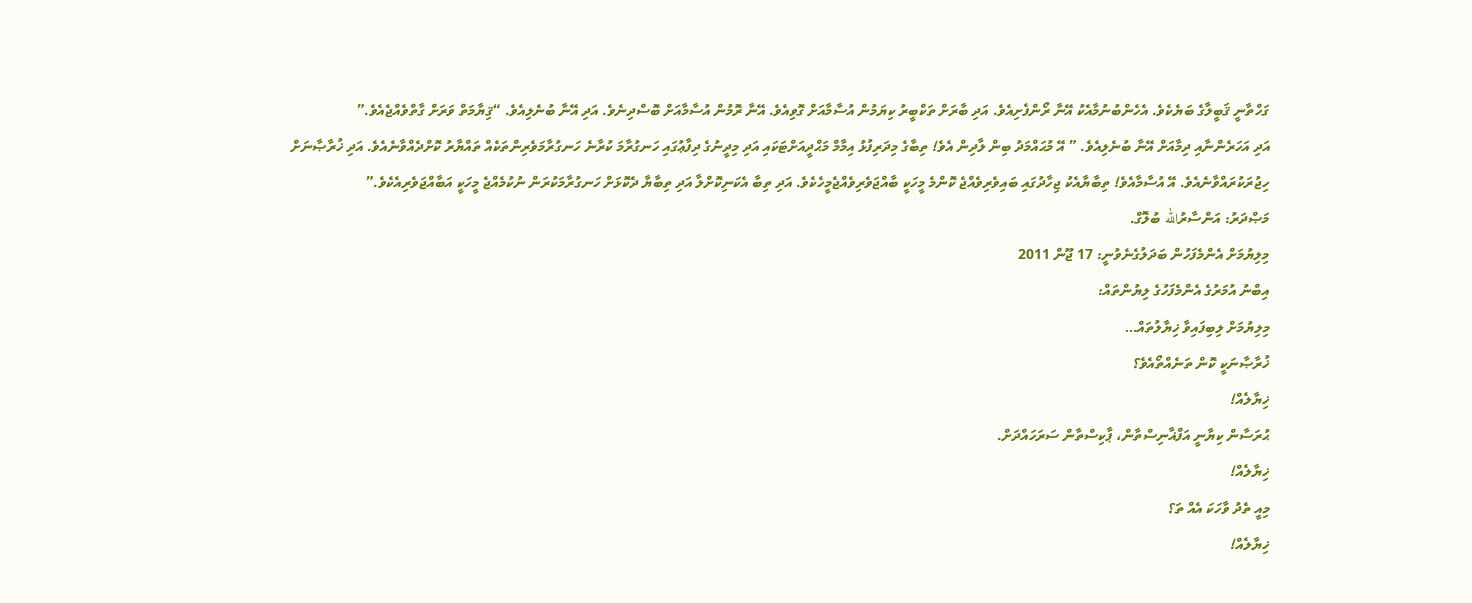ގަހްތާނީ ޤަބީލާގެ ބަޔެކެވެ. އެހެންބުނުމާއެކު އޭނާ ރޯންފެށިއެވެ. އަދި ބާރަށް ތަކްބީރު ކިޔަމުން އުސާމާއަށް ގޮވިއެވެ. އޭނާ ރޮމުން އުސާމާއަށް ބޮސްދިނެވެ. އަދި އޭނާ ބުނެލިއެވެ. “ޤިޔާމަތް ވަރަށް ގާތްވެއްޖެއެވެ.”
އަދި އަހަރެންނާއި ދިމާއަށް އޭނާ ބުނެލިއެވެ. ” އޭ މުޙައްމަދު ބިން ލާދިން އެވެ! ތިބާގެ މިދަރިފުޅު އިމާމް މަޙްދީއަށްޓަކައި އަދި މިދީނުގެ ދިފާޢުގައި ހަނގުރާމަ ކުރާނެ ހަނގުރާމަވެރިންތަކެއް ތައްޔާރު ކޮށްދެއްވާނެއެވެ. އަދި ޚުރާޞާނަށް ހިޖުރަކުރައްވާނެއެވެ. އޭ އުސާމާއެވެ! ތިބާޔާއެކު ޖިހާދުގައި ބައިވެރިވެއްޖެ ކޮންމެ މީހަކީ ބާއްޖަވެރިވެއްޖެމީހެކެވެ. އަދި ތިބާ އެކަނިކޮށްލާ އަދި ތިބާޔާ ދެކޮޅަށް ހަނގުރާމަކުރަން ނުކުމެއްޖެ މީހަކީ އަބާއްޖަވެރިއެކެވެ.”
މަޞްދަރު: އަންސާރުالله ބުލޮގް.
މިލިޔުމަށް އެންމެފަހުން ބަދަލުގެނެވުނީ: 17 ޖޫން 2011
އިބްނު އުމަރުގެ އެންމެފަހުގެ ލިޔުންތައް:
މިލިޔުމަށް ލިބިފައިވާ ޚިޔާލުތައް…
ޚުރާޞާނަކީ ކޮން ތަނެއްތޯއެވެ؟
ޚިޔާލެއް!
ޙުރަސާން ކިޔާނީ އަފްޣާނިސްތާން، ޕާކިސްތާން ސަރަހައްދަށް.
ޚިޔާލެއް!
މިއީ ތެދު ވާހަކަ އެއް ތަ؟
ޚިޔާލެއް!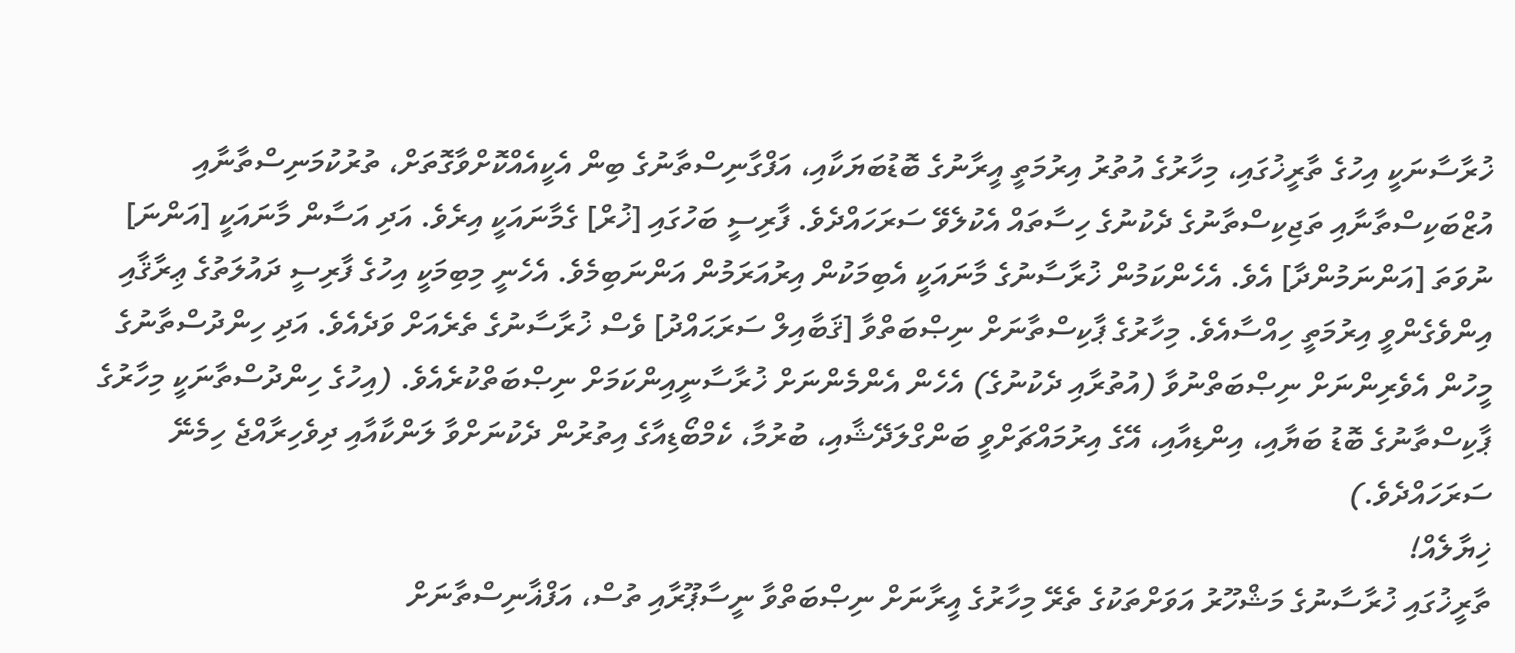ޚުރާސާނަކީ އިހުގެ ތާރީޚުގައި، މިހާރުގެ އުތުރު އިރުމަތީ އީރާނުގެ ބޮޑުބަޔަކާއި، އަފްގާނިސްތާނުގެ ބިން އެކީއެއްކޮށްވާގޮތަށް، ތުރުކުމަނިސްތާނާއި އުޒްބަކިސްތާނާއި ތަޖިކިސްތާނުގެ ދެކުނުގެ ހިސާތައް އެކުލެވޭ ސަރަހައްދެވެ. ފާރިސީ ބަހުގައި [ޚުރް] ގެމާނައަކީ އިރެވެ. އަދި އަސާން މާނައަކީ [އަންނަ] ނުވަތަ [އަންނަމުންދާ] އެވެ. އެހެންކަމުން ޚުރާސާނުގެ މާނައަކީ އެބިމަކުން އިރުއަރަމުން އަންނަބިމެވެ. އެހެނީ މިބިމަކީ އިހުގެ ފާރިސީ ދައުލަތުގެ ޢިރާޤާއި އިންވެގެންވީ އިރުމަތީ ހިއްސާއެވެ. މިހާރުގެ ޕާކިސްތާނަށް ނިޞްބަތްވާ [ޤަބާއިލް ސަރަޙައްދު] ވެސް ޚުރާސާނުގެ ތެރެއަށް ވަދެއެވެ. އަދި ހިންދުސްތާނުގެ މީހުން އެވެރިންނަށް ނިޞްބަތްނުވާ (އުތުރާއި ދެކުނުގެ) އެހެން އެންމެންނަށް ޚުރާސާނީއިންކަމަށް ނިޞްބަތްކުރެއެވެ. (އިހުގެ ހިންދުސްތާނަކީ މިހާރުގެ ޕާކިސްތާނުގެ ބޮޑު ބަޔާއި، އިންޑިއާއި، އޭގެ އިރުމައްޗަށްވީ ބަންގްލަދޭޝާއި، ބުރުމާ، ކެމްބޯޑިއާގެ އިތުރުން ދެކުނަށްވާ ލަންކާއާއި ދިވެހިރާއްޖެ ހިމެނޭ ސަރަހައްދެވެ.)
ޚިޔާލެއް!
ތާރީޚުގައި ޚުރާސާނުގެ މަޝްހޫރު އަވަށްތަކުގެ ތެރޭ މިހާރުގެ އީރާނަށް ނިޞްބަތްވާ ނީސާޕޫރާއި ތުސް، އަފްޣާނިސްތާނަށް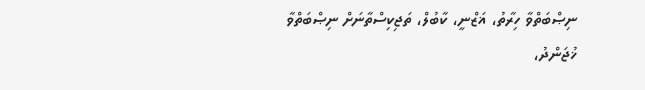ނިޞްބަތްވާ ހިރާތު، ޣަޒްނީ، ކާބުލް، ތަޖިކިސްތާނަށް ނިޞްބަތްވާ ޚުޖަންދު،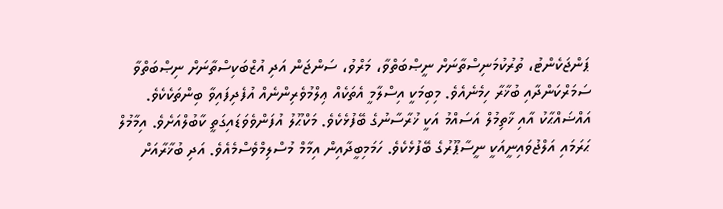ޕަންޖަކެންޓު، ތުރުކުމަނިސްތާނަށް ނީޞްބަތްވާ، މަރްވު، ސަންޖަން އަދި އުޒްބަކިސްތާނަށް ނިޞްބަތްވާ ސަމަރްކަންދާއި ބުޚާރާ ހިމެނެއެވެ. މިބިމަކީ އިސްލާމީ އެތަކެއް ޢިލްމުވެރިންނެއް އުފެދިފައިވާ ބިންތަކެކެވެ. އައްޟައްޙާކު އާއި ޚާތިމުލް އަސައްމު އަކީ ޚުރާސާނުގެ ބޭފުޅެކެވެ. މަކްޙޫލު އުފަންވެވަޑައިގަތީ ކާބުލްއަށެވެ. އިމާމުލް ޙަރަމައި އަލްޖުވައިނީއަކީ ނީސާޕޫރުގެ ބޭފުޅެކެވެ. ހަމަމިބީދާއިން އިމާމް މުސްލިމްވެސްމެއެވެ. އަދި ބުޚާރާއަށް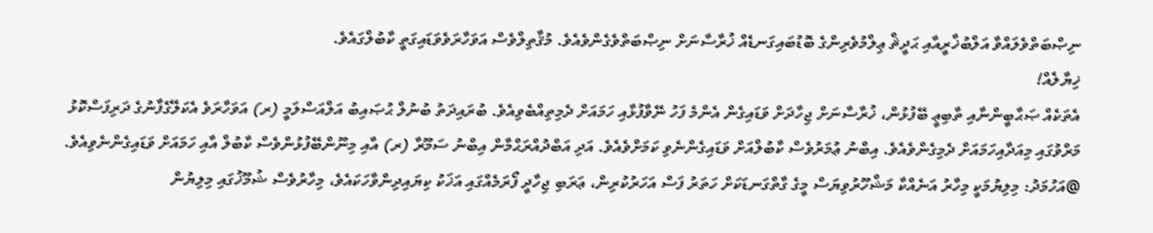ނިޞްބަތްވެލައްވާ އަލްބުޚާރީއާއި ޙަދީޘް ޢިލްމުވެރިންގެ ބޮޑުބައިގަނޑެއް ޚުރާސާނަށް ނިޞްބަތްވެގެންވެއެވެ. މުޤާތިލްވެސް އަވަހާރަވެވަޑައިގަތީ ކާބުލްގައެވެ.
ޚިޔާލެއް!
އެތަކެއް ޞަޙާބީންނާއި ތާބިޢީ ބޭފުޅުން، ޚުރާސާނަށް ޖިހާދަށް ވަޑައިގެން އެންމެ ފަހު ނޭވާފުޅާއި ހަމައަށް ދެމިތިއްބެވިއެވެ. ބުރައިދަތު ބުނުލް ޙުޞައިބު އަލްއަސްލަމީ (ރ) އަވަހާރަވެ އެކަލޭގެފާނުގެ ދަރިފަސްކޮޅު މަރްވުގައި މިއަދާއިހަމައަށް ދެމިގެންވެއެވެ. އިބްނު ޢުމަރުވެސް ކާބުލްއަށް ވަޑައިގެންނެވި ކަމަށްވެއެވެ. އަދި އަބްދުއްރަޙްމާން އިބްނު ސަމޫރާ (ރ) އާއި މިނޫންބޭފުޅުންވެސް ކާބުލް އާއި ހަމައަށް ވަޑައިގެންނެވިއެވެ.
@އަހުމަދު: މިލިޔުމަކީ މިހާރު އަނެއްކާ މަޝްހޫރުވިޔަސް މީގެ ގާތްގަނޑަކަށް ހަތަރު ފަސް އަހަރުކުރިން، ޢަރަބި ޖިހާދީ ފޯރަމެއްގައި އަޚަކު ކިޔައިދިންވާހަކައެވެ، މިހާރުވެސް ޝުމޫޚުގައި މިލިޔުން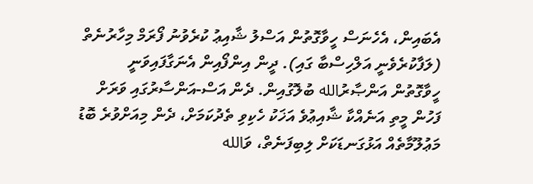އެބައިން، އެހެނަސް ހީވާގޮތުން އަސްލު ޝާއިޢު ކުރެވުނު ފޯރަމް މިހާރުނެތް (ލަފާކުރެވެނީ އަލްހިސްބާ ގައި). ދީން އިންފޯއިން އެނަގާފައިވަނީ ހީވާގޮތުން އަންޞާރުالله ބުލޮގުއިން. ދެން އަސް-އަންސާރުގައި ވަރަށް ފަހުން މީތި އަނެއްކާ ޝާއިޢުވެ އަޚަކު ހެކިވި ތެދުކަމަށް، ދެން މިއަށްވުރެ ބޮޑު މަޢުލޫމާތެއް އަޅުގަނޑަކަށް ލިބިފަނެތް، ވަالله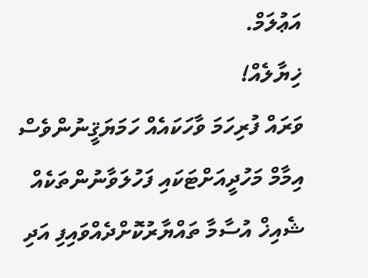އަޢުލަމް.
ޚިޔާލެއް!
ވަރައް ފުރިހަމަ ވާހަކައެއް ހަމަޔަޤީނުންވެސް އިމާމް މަހުދީއަށްޓަކައި ފަހުލަވާނުންތަކެއް ޝެއިޚް އުސާމާ ތައްޔާރުކޮށްދެއްވައިފި އަދި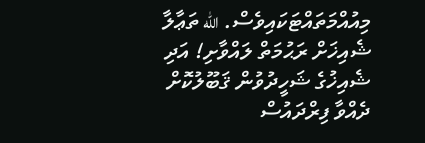މިއުއްމަތައްޓަކައިވެސް. الله ތަޢާލާ ޝެއިޚަށް ރަޙުމަތް ލައްވާށި! އަދި ޝެއިޚުގެ ޝަހީދުވުން ޤަބޫލުކޮށް ދެއްވާ ފިރްދައުސް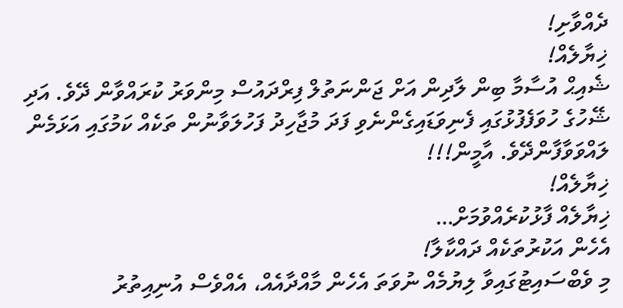ދެއްވާށި!
ޚިޔާލެއް!
ޝެއިޙް އުސާމާ ބިން ލާދިން އަށް ޖަންނަތުލް ފިރްދައުސް މިންވަރު ކުރައްވާން ދޭވެ. އަދި ޝޭހުގެ ހުވަފެފުޅުގައި ފެނިވަޑައިގެންނެވި ފަދަ މުޖާހިދު ފަހުލަވާނުން ތަކެއް ކަމުގައި އަޅަމެން ލައްވަވާފާންދޭވެ. އާމީން!!!
ޚިޔާލެއް!
ޚިޔާލެއް ފާޅުކުރެއްވުމަށް…
އެހެން އަކުރުތަކެއް ދައްކާލާ!
މި ވެބްސައިޓުގައިވާ ލިޔުމެއް ނުވަތަ އެހެން މާއްދާއެއް، އެއްވެސް އުނިއިތުރު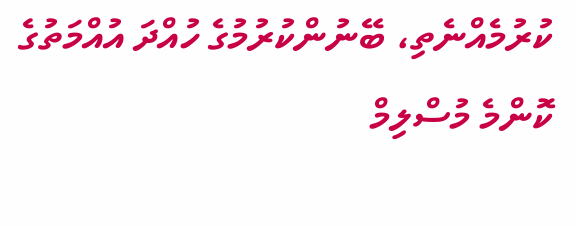ކުރުމެއްނެތި، ބޭނުންކުރުމުގެ ހުއްދަ އުއްމަތުގެ ކޮންމެ މުސްލިމް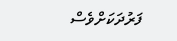ފަރުދަކަށްވެސް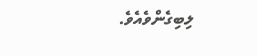ލިބިގެންވެއެވެ.